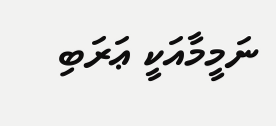ނަމީމާއަކީ ޢަރަބި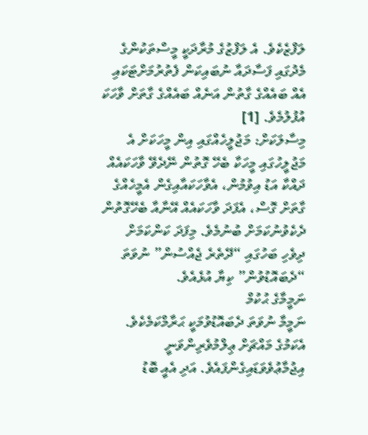ލަފްޒެކެވެ. އެ ލަފްޒުގެ މުރާދަކީ މީސްތަކުންގެ މެދުގައި ފަސާދައާ ނުބައިކަން ފެތުރުމަށްޓަކައި އެއް ބައެއްގެ ގާތުން އަނެއް ބައެއްގެ ގާތަށް ވާހަކަ އުފުލުމެވެ. [1]
މިސާލަކަށް: މަޖުލީހެއްގައި އިން މީހަކަށް އެ މަޖުލީހުގައި މީހަކާ ބެހޭ ގޮތުން ނޭދެވޭ ވާހަކައެއް ދައްކާ އަޑު އިވުމުން، އެވާހަކައާއިގެން އެމީހެއްގެ ގާތަށް ގޮސް، އެފަދަ ވާހަކައެއް އޭނާއާ ބެހޭގޮތުން ދެކެވުނުކަމަށް ބުނުމެވެ. މިފަދަ ކަންކަމަށް ދިވެހި ބަހުގައި “ދޭތެރެ ޖެއްސުން” ނުވަތަ “ދެބައޮޑުވުން” ކިޔާ އުޅެއެވެ.
ނަމީމާގެ ޙުކުމް
ނަމީމާ ނުވަތަ ދެބައޮޑުވުމަކީ ޙަރާމްކަމެކެވެ. އެކަމުގެ މައްޗަށް ޢިލްމުވެރިންވަނީ އިޖުމާޢުވެވަޑައިގެންފައެވެ. އަދި އެއީ ބޮޑު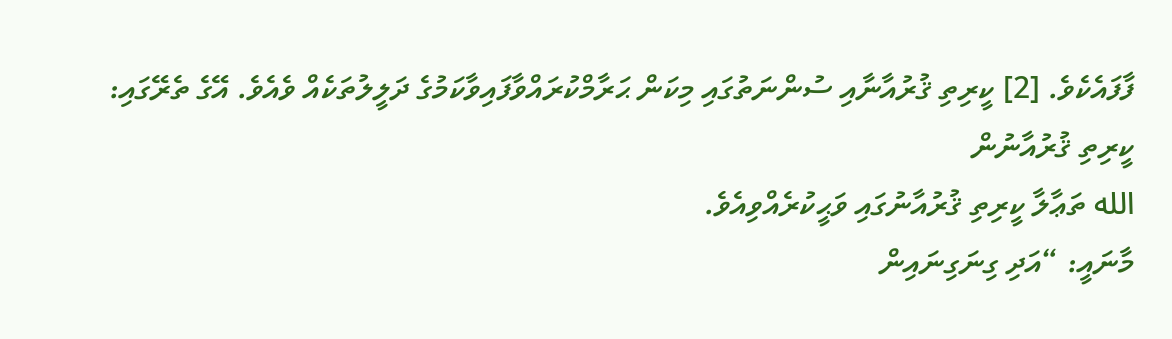ފާފައެކެވެ. [2] ކީރިތި ޤުރުއާނާއި ސުންނަތުގައި މިކަން ޙަރާމްކުރައްވާފައިވާކަމުގެ ދަލީލުތަކެއް ވެއެވެ. އޭގެ ތެރޭގައި:
ކީރިތި ޤުރުއާނުން
الله ތަޢާލާ ކީރިތި ޤުރުއާނުގައި ވަޙީކުރެއްވިއެވެ.
މާނައީ: “އަދި ގިނަގިނައިން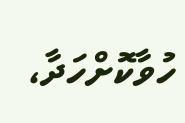ހުވާކޮށްހަދާ،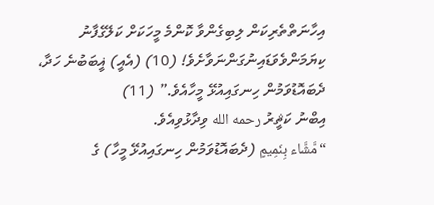އިހާނަތްތެރިކަން ލިބިގެންވާ ކޮންމެ މީހަކަށް ކަލޭގެފާނު ކިޔަމަންވެވަޑައިނުގަންނަވާށެވެ! (10) (އެއީ) ޣީބަބުނެ ހަދާ، ދެބައޮޑުވަމުން ހިނގައިއުޅޭ މީހާއެވެ.” (11)
އިބްނު ކަޘީރު رحمه الله ވިދާޅުވިއެވެ.
“مَّشَّاء بِنَمِيمٍ (ދެބައޮޑުވަމުން ހިނގައިއުޅޭ މީހާ) ގެ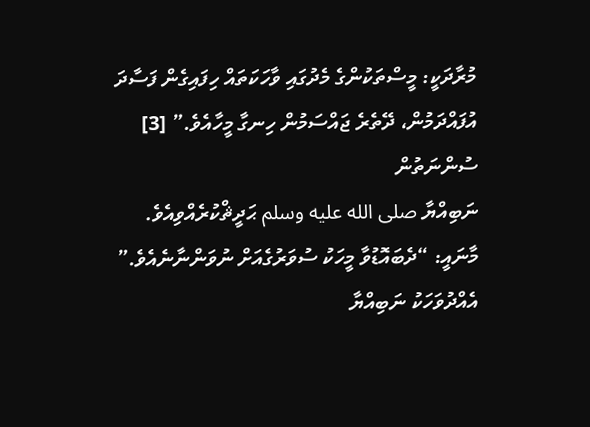މުރާދަކީ: މީސްތަކުންގެ މެދުގައި ވާހަކަތައް ހިފައިގެން ފަސާދަ އުފައްދަމުން، ދޭތެރެ ޖައްސަމުން ހިނގާ މީހާއެވެ.” [3]
ސުންނަތުން
ނަބިއްޔާ صلى الله عليه وسلم ޙަދީޘްކުރެއްވިއެވެ.
މާނައީ: “ދެބައޮޑުވާ މީހަކު ސުވަރުގެއަށް ނުވަންނާނެއެވެ.”
އެއްދުވަހަކު ނަބިއްޔާ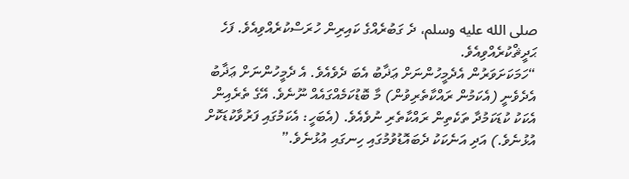صلى الله عليه وسلم، ދެ ގަބުރެއްގެ ކައިރިން ހުރަސްކުރެއްވިއެވެ. ފަހެ ޙަދީޘްކުރެއްވިއެވެ.
“ހަމަކަށަވަރުން އެދެމީހުންނަށް ޢަޛާބު އެބަ ދެވެއެވެ. އެ ދެމީހުންނަށް ޢަޛާބު އެދެވެނީ (އެކަމުން ރައްކާތެރިވުން) މާ ބޮޑުކަމެއްގައެއް ނޫނެވެ. އޭގެ ތެރެއިން އެކަކު ކުޑަކަމުދާ ތަކެތިން ރައްކާތެރި ނުވެއެވެ. (އެބަހީ: އެކަމުގައި ފަރުވާކުޑަކޮށް އުޅުނެވެ.) އަދި އަނެކަކު ދެބައޮޑުވުމުގައި ހިނގައި އުޅުނެވެ.”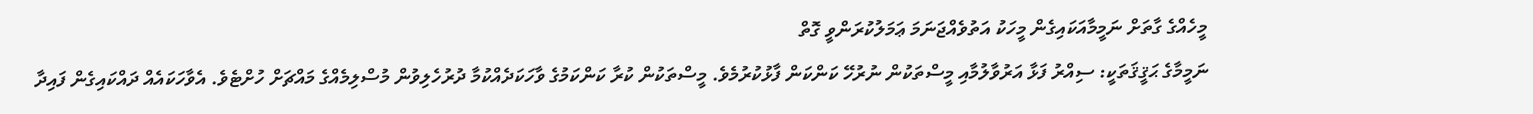މީހެއްގެ ގާތަށް ނަމީމާއަކައިގެން މީހަކު އަތުވެއްޖަނަމަ ޢަމަލުކުރަންވީ ގޮތް
ނަމީމާގެ ޙަޤީޤަތަކީ: ސިއްރު ފަޅާ އަރުވާލުމާއި މީސްތަކުން ނުރުހޭ ކަންކަން ފާޅުކުރުމެވެ. މީސްތަކުން ކުރާ ކަންކަމުގެ ވާހަކަދެއްކުމާ ދުރުހެލިވުން މުސްލިމެއްގެ މައްޗަށް ހުށްޓެވެ. އެވާހަކައެއް ދައްކައިގެން ފައިދާ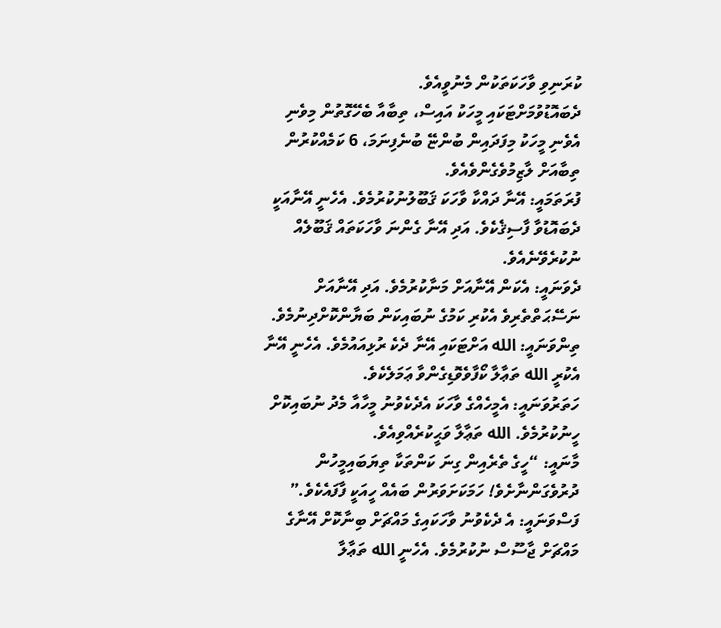ކުރަނިވި ވާހަކަތަކުން މެނުވީއެވެ.
ދެބައޮޑުވުމަށްޓަކައި މީހަކު އައިސް، ތިބާއާ ބެހޭގޮތުން މިވެނި އެވެނި މީހަކު މިފަދައިން ބުންޏޭ ބުނެފިނަމަ، 6 ކަމެއްކުރުން ތިބާއަށް ލާޒިމުވެގެންވެއެވެ.
ފުރަތަމައީ: އޭނާ ދައްކާ ވާހަކަ ޤަބޫލުނުކުރުމެވެ. އެހެނީ އޭނާއަކީ ދެބައޮޑުވާ ފާސިޤެކެވެ. އަދި އޭނާ ގެންނަ ވާހަކަތައް ޤަބޫލެއް ނުކުރެވޭނެއެވެ.
ދެވަނައީ: އެކަން އޭނާއަށް މަނާކުރުމެވެ. އަދި އޭނާއަށް ނަސޭޙަތްތެރިވެ އެކުރި ކަމުގެ ނުބައިކަން ބަޔާންކޮށްދިނުމެވެ.
ތިންވަނައީ: الله އަށްޓަކައި އޭނާ ދެކެ ރުޅިއައުމެވެ. އެހެނީ އޭނާ އެކުރީ الله ތަޢާލާ ކޯފާވެވޮޑިގެންވާ ޢަމަލެކެވެ.
ހަތަރުވަނައީ: އެމީހެއްގެ ވާހަކަ އެދެކެވުނު މީހާއާ މެދު ނުބައިކޮށް ހީނުކުރުމެވެ. الله ތަޢާލާ ވަޙީކުރެއްވިއެވެ.
މާނައީ: “ހީގެ ތެރެއިން ގިނަ ކަންތަކާ ތިޔަބައިމީހުން ދުރުވެގަންނާށެވެ! ހަމަކަށަވަރުން ބައެއް ހީއަކީ ފާފައެކެވެ.”
ފަސްވަނައީ: އެ ދެކެވުނު ވާހަކައިގެ މައްޗަށް ބިނާކޮށް އޭނާގެ މައްޗަށް ޖާސޫސް ނުކުރުމެވެ. އެހެނީ الله ތަޢާލާ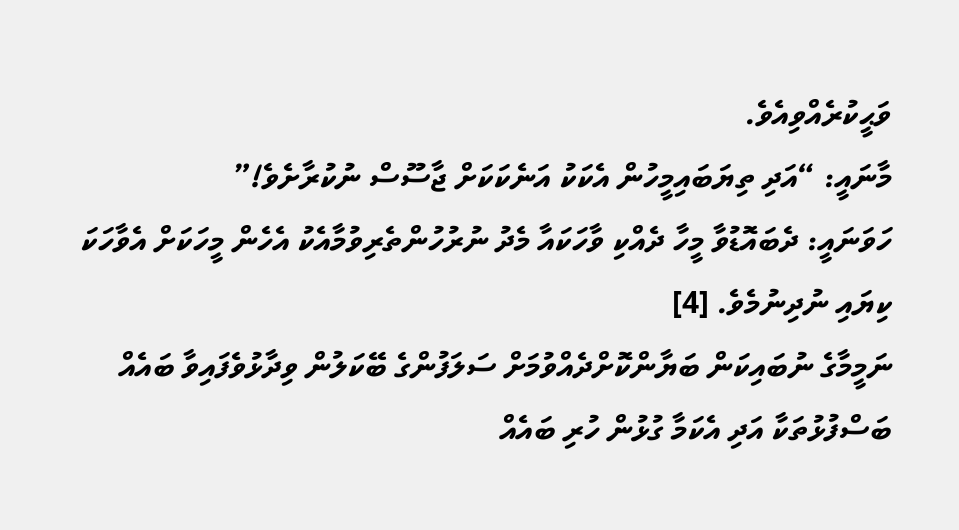ވަޙީކުރެއްވިއެވެ.
މާނައީ: “އަދި ތިޔަބައިމީހުން އެކަކު އަނެކަކަށް ޖާސޫސް ނުކުރާށެވެ!”
ހަވަނައީ: ދެބައޮޑުވާ މީހާ ދެއްކި ވާހަކައާ މެދު ނުރުހުންތެރިވުމާއެކު އެހެން މީހަކަށް އެވާހަކަ ކިޔައި ނުދިނުމެވެ. [4]
ނަމީމާގެ ނުބައިކަން ބަޔާންކޮށްދެއްވުމަށް ސަލަފުންގެ ބޭކަލުން ވިދާޅުވެފައިވާ ބައެއް ބަސްފުޅުތަކާ އަދި އެކަމާ ގުޅުން ހުރި ބައެއް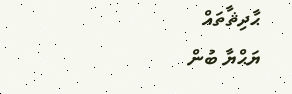ޙާދިޘާތައް
ޔަޙްޔާ ބުން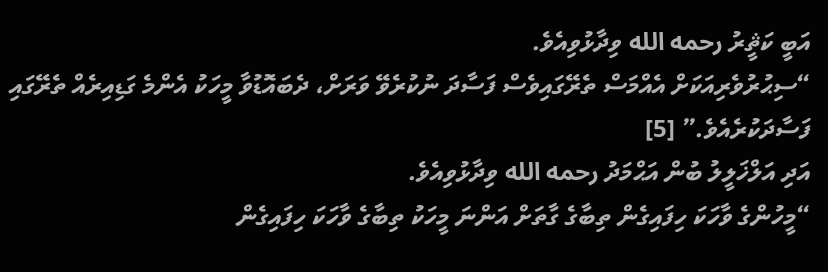އަބީ ކަޘީރު رحمه الله ވިދާޅުވިއެވެ.
“ސިޙުރުވެރިއަކަށް އެއްމަސް ތެރޭގައިވެސް ފަސާދަ ނުކުރެވޭ ވަރަށް، ދެބައޮޑުވާ މީހަކު އެންމެ ގަޑިއިރެއް ތެރޭގައި ފަސާދަކުރެއެވެ.” [5]
އަދި އަލްޚަލީލު ބުން އަޙްމަދު رحمه الله ވިދާޅުވިއެވެ.
“މީހުންގެ ވާހަކަ ހިފައިގެން ތިބާގެ ގާތަށް އަންނަ މީހަކު ތިބާގެ ވާހަކަ ހިފައިގެން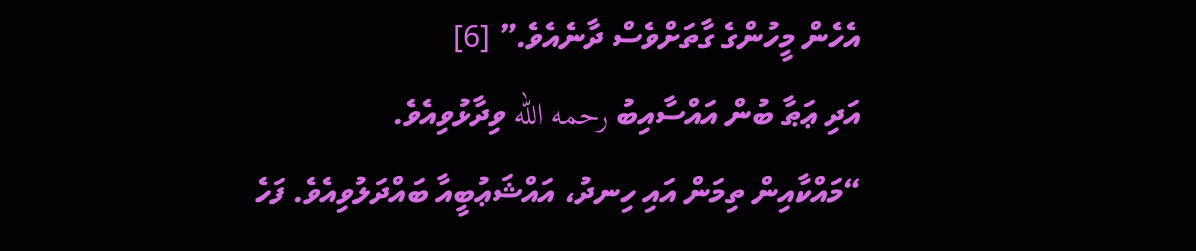އެހެން މީހުންގެ ގާތަށްވެސް ދާނެއެވެ.” [6]
އަދި ޢަޠާ ބުން އައްސާއިބު رحمه الله ވިދާޅުވިއެވެ.
“މައްކާއިން ތިމަން އައި ހިނދު، އައްޝަޢުބީއާ ބައްދަލުވިއެވެ. ފަހެ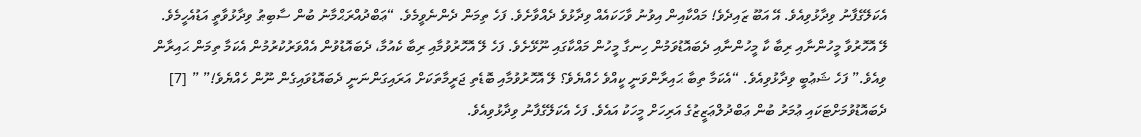އެކަލޭގެފާނު ވިދާޅުވިއެވެ. އޭ އަބޫ ޒައިދެވެ! މައްކާއިން އިވުނު ވާހަކައެއް ވިދާޅުވެ ދެއްވާށެވެ. ފަހެ ތިމަން ދެންނެވީމެވެ. “ޢަބްދުއްރަޙްމާނު ބުން ސާބިޠު ވިދާޅުވާތީ އަޑުއެހީމެވެ. ލޭ އޮހޮރުވާ މީހުންނާއި ރިބާ ކާ މީހުންނާއި ދެބައޮޑުވަމުން ހިނގާ މީހުން މައްކާގައި ނޫޅޭށެވެ. ފަހެ ލޭ އޮހޮރުވުމާއި ރިބާ ކެއުމާ، ދެބައޮޑުވުން އެއްވަރުކުރުމުން އެކަމާ ތިމަން ޙައިރާން ވިއެވެ.” ފަހެ ޝަޢުބީ ވިދާޅުވިއެވެ. “އެކަމާ ތިބާ ޙައިރާންވަނީ ކީއްވެ ހެއްޔެވެ؟ ލޭ އޮހޮރުވުމާއި ބޮޑެތި ޖަރީމާތަކަށް އަރައިގަންނަނީ ދެބައޮޑުވައިގެން ނޫން ހެއްޔެވެ!” ” [7]
ދެބައޮޑުވުމަށްޓަކައި ޢުމަރު ބުން ޢަބްދުލްޢަޒީޒުގެ އަރިހަށް މީހަކު އައެވެ. ފަހެ އެކަލޭގެފާނު ވިދާޅުވިއެވެ.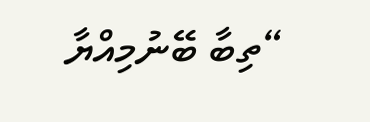“ތިބާ ބޭނުމިއްޔާ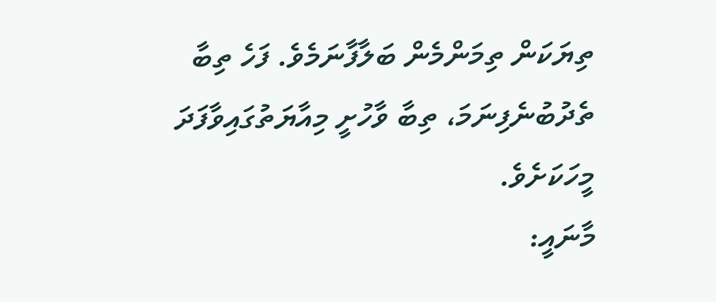ތިޔަކަން ތިމަންމެން ބަލާފާނަމެވެ. ފަހެ ތިބާ ތެދުބުނެފިނަމަ، ތިބާ ވާހުށީ މިއާޔަތުގައިވާފަދަ މީހަކަށެވެ.
މާނައީ: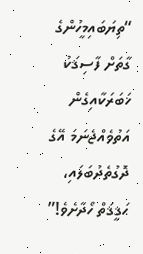“ތިޔަބައިމީހުންގެ ގާތަށް ފާސިޤަކު ޚަބަރަކާއިގެން އަތުވެއްޖެނަމަ އޭގެ ދޮގުތެދުބަލައި، ޙަޤީޤަތް ހޯދާށެވެ!”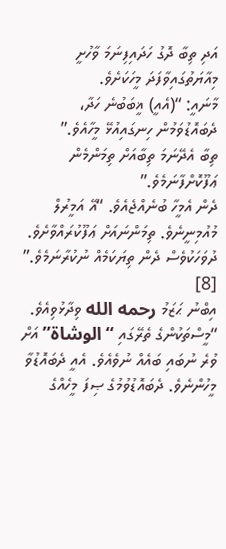އަދި ތިބާ ދޮގު ހަދައިފިނަމަ ވާހުށީ މިއާޔަތުގައިވާފަދަ މީހަކަށެވެ.
މާނައީ: “(އެއީ) ޣީބަބުނެ ހަދާ، ދެބައޮޑުވަމުން ހިނގައިއުޅޭ މީހާއެވެ.”
ތިބާ އެދޭނަމަ ތިބާއަށް ތިމަންމެން ޢަފޫކޮށްފާނަމެވެ.”
ދެން އެމީހާ ބުނެއްޖެއެވެ. “އޭ އަމީރުލް މުއުމިނީނެވެ. ތިމަންނައަށް ޢަފޫކުރައްވާށެވެ. ދުވަހަކުވެސް ދެން ތިޔަކަމެއް ނުކުރާނަމެވެ.” [8]
އިބްނު ޙަޒަމު رحمه الله ވިދާޅުވިއެވެ.
“މީސްތަކުންގެ ތެރޭގައި “الوشاة” އަށް ވުރެ ނުބައި ބައެއް ނުވެއެވެ. އެއީ ދެބައޮޑުވާ މީހުންނެވެ. ދެބައޮޑުވުމުގެ ޞިފަ މީހެއްގެ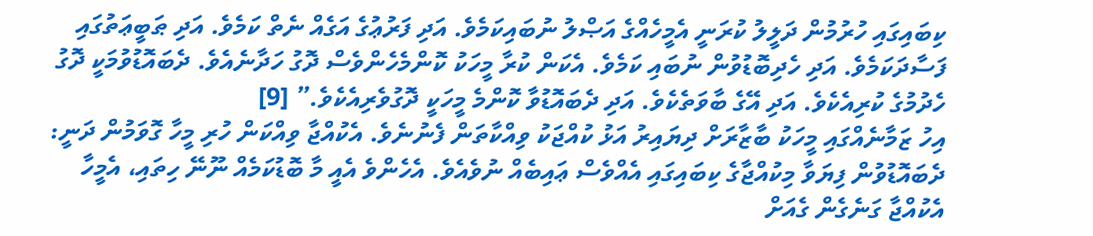ކިބައިގައި ހުރުމުން ދަލީލު ކުރަނީ އެމީހެއްގެ އަޞްލު ނުބައިކަމެވެ. އަދި ފަރުޢުގެ އަގެއް ނެތް ކަމެވެ. އަދި ޠަބީޢަތުގައި ފަސާދަކަމެވެ. އަދި ހެދިބޮޑުވުން ނުބައި ކަމެވެ. އެކަން ކުރާ މީހަކު ކޮންމެހެންވެސް ދޮގު ހަދާނެއެވެ. ދެބައޮޑުވުމަކީ ދޮގު ހެދުމުގެ ކުރިއެކެވެ. އަދި އޭގެ ބާވަތެކެވެ. އަދި ދެބައޮޑުވާ ކޮންމެ މީހަކީ ދޮގުވެރިއެކެވެ.” [9]
އިހު ޒަމާނެއްގައި މީހަކު ބާޒާރަށް ދިޔައިރު އަޅު ކުއްޖަކު ވިއްކާތަން ފެނުނެވެ. އެކުއްޖާ ވިއްކަން ހުރި މީހާ ގޮވަމުން ދަނީ: ދެބައޮޑުވުން ފިޔަވާ މިކުއްޖާގެ ކިބައިގައި އެއްވެސް ޢައިބެއް ނުވެއެވެ. އެހެންވެ އެއީ މާ ބޮޑުކަމެއް ނޫނޭ ހިތައި، އެމީހާ އެކުއްޖާ ގަނެގެން ގެއަށް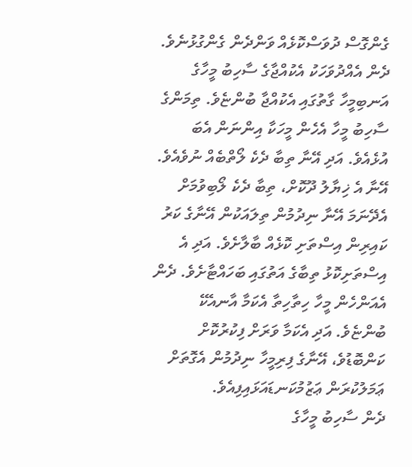ގެންގޮސް ދުވަސްކޮޅެއް ވަންދެން ގެންގުޅުނެވެ.
ދެން އެއްދުވަހަކު އެކުއްޖާގެ ސާހިބު މީހާގެ އަނބިމީހާ ގާތުގައި އެކުއްޖާ ބުންޏެވެ. ތިމަންގެ ސާހިބު މީހާ އެހެން މީހަކާ އިންނަން އެބަ އުޅެއެވެ. އަދި އޭނާ ތިބާ ދެކެ ލޯތްބެއް ނުވެއެވެ. އޭނާ އެ ޚިޔާލު ދޫކޮށް، ތިބާ ދެކެ ލޯބިވުމަށް އެދޭނަމަ އޭނާ ނިދުމުން ތިލައަކުން އޭނާގެ ކަރު ކައިރިން އިސްތަށި ކޮޅެއް ބާލާށެވެ. އަދި އެ އިސްތަށިކޮޅު ތިބާގެ އަތުގައި ބަހައްޓާށެވެ. ދެން އެއަންހެން މީހާ ހިތާހިތާ އެކަމާ އާނއެކޭ ބުންޏެވެ. އަދި އެކަމާ ވަރަށް ފިކުރުކޮށް ކަންބޮޑުވެ، އޭނާގެ ފިރިމީހާ ނިދުމުން އެގޮތަށް ޢަމަލުކުރަން ޢަޒުމުކަނޑައަޅައިފިއެވެ.
ދެން ސާހިބު މީހާގެ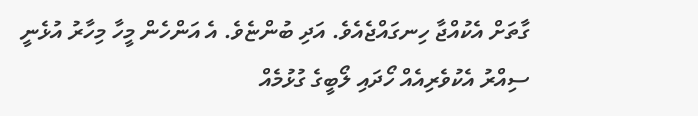ގާތަށް އެކުއްޖާ ހިނގައްޖެއެވެ. އަދި ބުންޏެވެ. އެ އަންހެން މީހާ މިހާރު އުޅެނީ ސިއްރު އެކުވެރިއެއް ހޯދައި ލޯބީގެ ގުޅުމެއް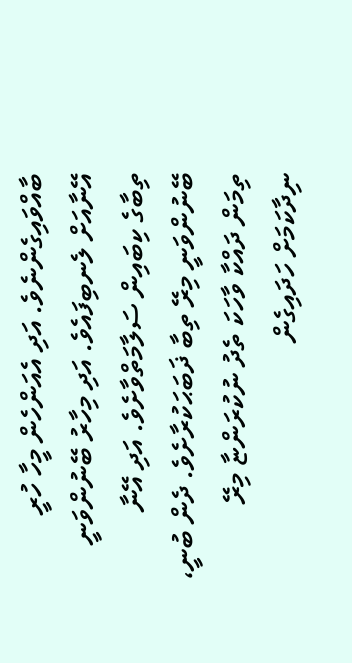ބާއްވައިގެންނެވެ. އަދި އެއަންހެން މީހާ ހުރީ އޭނާއަށް ލެނބިފައެވެ. އަދި މިހާރު ބޭނުންވަނީ ތިބާގެ ކިބައިން ސަލާމަތްވާށެވެ. އަދި އޭނާ ބޭނުންވަނީ މިރޭ ތިބާ ޛަބަޙަކުރާށެވެ. ދެން ބުނީ، ތިމަން ދައްކާ ވާހަކަ ތެދު ނުކުރަންޏާ މިރޭ ނިދާކަމަށް ހަދައިގެން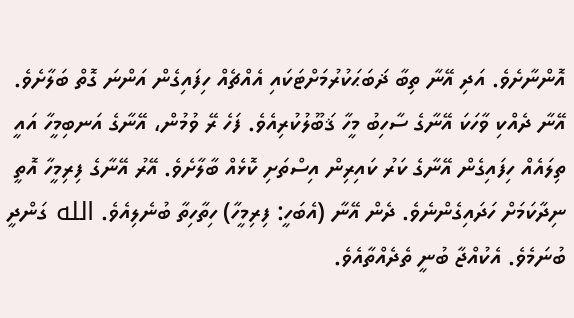އޮންނާށެވެ. އަދި އޭނާ ތިބާ ޛަބަޙަކުރުމަށްޓަކައި އެއްޗެއް ހިފައިގެން އަންނަ ގޮތް ބަލާށެވެ.
އޭނާ ދެއްކި ވާހަކަ އޭނާގެ ސާހިބު މީހާ ޤަބޫލުކުރިއެވެ. ފަހެ ރޭ ވުމުން، އޭނާގެ އަނބިމީހާ އައީ ތިލައެއް ހިފައިގެން އޭނާގެ ކަރު ކައިރިން އިސްތަށި ކޮޅެއް ބާލާށެވެ. އޭރު އޭނާގެ ފިރިމީހާ އޮތީ ނިދާކަމަށް ހަދައިގެންނެވެ. ދެން އޭނާ (އެބަހީ: ފިރިމީހާ) ހިތާހިތާ ބުނެލިއެވެ. الله ގަންދީ ބުނަމެވެ. އެކުއްޖާ ބުނީ ތެދެއްތާއެވެ.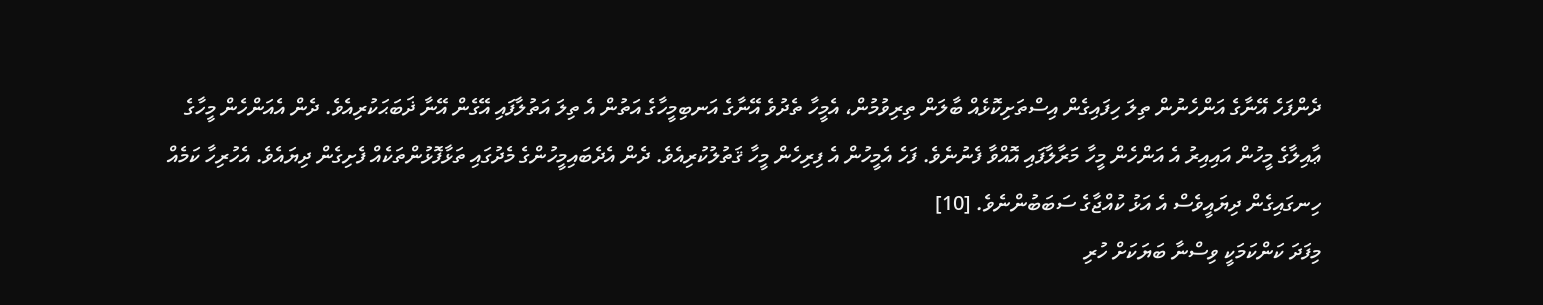ދެންފަހެ އޭނާގެ އަންހެނުން ތިލަ ހިފައިގެން އިސްތަށިކޮޅެއް ބާލަން ތިރިވުމުން، އެމީހާ ތެދުވެ އޭނާގެ އަނބިމީހާގެ އަތުން އެ ތިލަ އަތުލާފައި އޭގެން އޭނާ ޛަބަޙަކުރިއެވެ. ދެން އެއަންހެން މީހާގެ ޢާއިލާގެ މީހުން އައިއިރު އެ އަންހެން މީހާ މަރާލާފައި އޮއްވާ ފެނުނެވެ. ފަހެ އެމީހުން އެ ފިރިހެން މީހާ ޤަތުލުކުރިއެވެ. ދެން އެދެބައިމީހުންގެ މެދުގައި ތަޅާފޮޅުންތަކެއް ފެށިގެން ދިޔައެވެ. އެހުރިހާ ކަމެއް ހިނގައިގެން ދިޔައީވެސް އެ އަޅު ކުއްޖާގެ ސަބަބުންނެވެ. [10]
މިފަދަ ކަންކަމަކީ ވިސްނާ ބަޔަކަށް ހުރި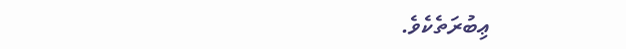ޢިބުރަތެކެވެ.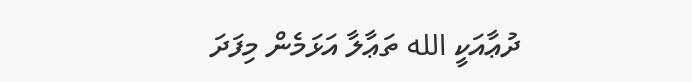ދުޢާއަކީ الله ތަޢާލާ އަޅަމެން މިފަދަ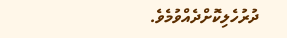ދުރުހެލިކޮށްދެއްވުމެވެ.